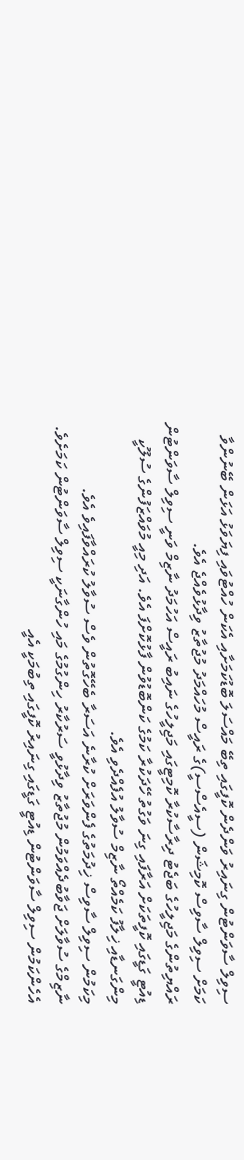ސިވިލް ސާވަންޓުން ގިނައިރު ވަންދެން ކޮފީގައި ތިބޭ މައްސަލަ ބޮޑުކަމަށާއި އެކަން ހުއްޓުވައި ފިޔަވަޅު އަޅަން ބޭނުންވާ ކަމަށް ސިވިލް ސާވިސް ކޮމިޝަން (ސީއެސްސީ)ގެ ރައީސް މުހައްމަދު މުޖުތާޒު ވިދާޅުވެއްޖެ އެވެ.
ރައްޔިތުންގެ މަޖިލީހުގެ ބަޖެޓު ދިރާސާކުރާ ކޮމިޓީގައި މަޖިލީހުގެ ނައިބު ރައީސް އަހުމަދު ނާޒިމް ވަނީ ސިވިލް ސާވަންޓުން ޑިއުޓީ ގަޑީގައި ކޮފީތަކަށް އަރާފައި ގިނަ ވަގުތު ހޭދަކުރާ ކަމުގެ ކަންބޮޑުވުން ފާޅުކޮށްފަ އެވެ. އަދި މިއީ މުވައްޒަފުންގެ ސުލޫކީ މިންގަނޑާއި ޚިލާފު ކަމެއްތޯ ނާޒިމް ސުވާލު އުފެއްދެވި އެވެ.
މިކަމުން ސިވިލް ސާވިސް ޚިދުމަތުގެ ފެންވަރަށް ކުރާނެ އަސަރާ ބެހޭގޮތުން ވެސް ސުވާލު ކުރައްވާފައިވެ އެވެ.
ނާޒިމްގެ ސުވާލަށް ޖަވާބުދެއްވަމުން މުޖުތާޒު ވިދާޅުވީ ސަރުކާރު ހިންގުމުގެ މައި ހުންގާނަކީ ސިވިލް ސާވަންޓުން ކަމަށެވެ. އެހެންކަމުން ސިވިލް ސާވަންޓުން ޑިއުޓީ ގަޑީގައި ގިނައިރު ކޮފީގައި ތިބުމަކީ އެއީ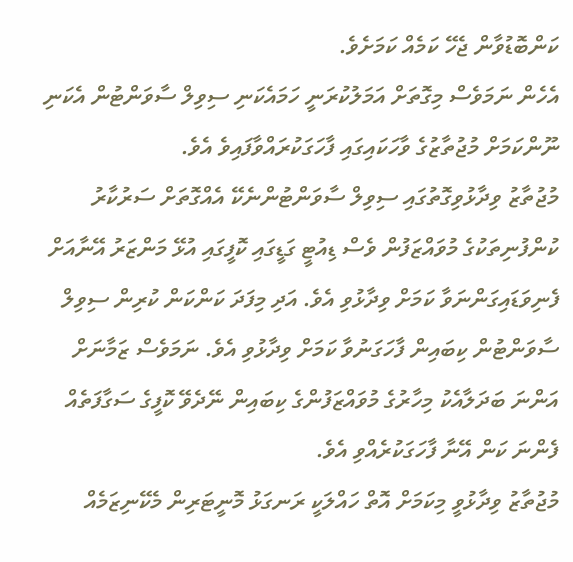ކަންބޮޑުވާން ޖެހޭ ކަމެއް ކަމަށެވެ.
އެހެން ނަމަވެސް މިގޮތަށް އަމަލުކުރަނީ ހަމައެކަނި ސިވިލް ސާވަންޓުން އެކަނި ނޫންކަމަށް މުޖުތާޒުގެ ވާހަކައިގައި ފާހަގަކުރައްވާފައިވެ އެވެ.
މުޖުތާޒު ވިދާޅުވިގޮތުގައި ސިވިލް ސާވަންޓުންނެކޭ އެއްގޮތަށް ސަރުކާރު ކުންފުނިތަކުގެ މުވައްޒަފުން ވެސް ޑިއުޓީ ގަޑީގައި ކޮފީގައި އުޅޭ މަންޒަރު އޭނާއަށް ފެނިވަޑައިގަންނަވާ ކަމަށް ވިދާޅުވި އެވެ. އަދި މިފަދަ ކަންކަން ކުރިން ސިވިލް ސާވަންޓުން ކިބައިން ފާހަގަނުވާ ކަމަށް ވިދާޅުވި އެވެ. ނަމަވެސް ޒަމާނަށް އަންނަ ބަދަލާއެކު މިހާރުގެ މުވައްޒަފުންގެ ކިބައިން ނޭދެވޭ ކޮފީގެ ސަގާފަތެއް ފެންނަ ކަން އޭނާ ފާހަގަކުރެއްވި އެވެ.
މުޖުތާޒު ވިދާޅުވީ މިކަމަށް އޮތް ހައްލަކީ ރަނގަޅު މޮނީޓަރިން މެކޭނިޒަމެއް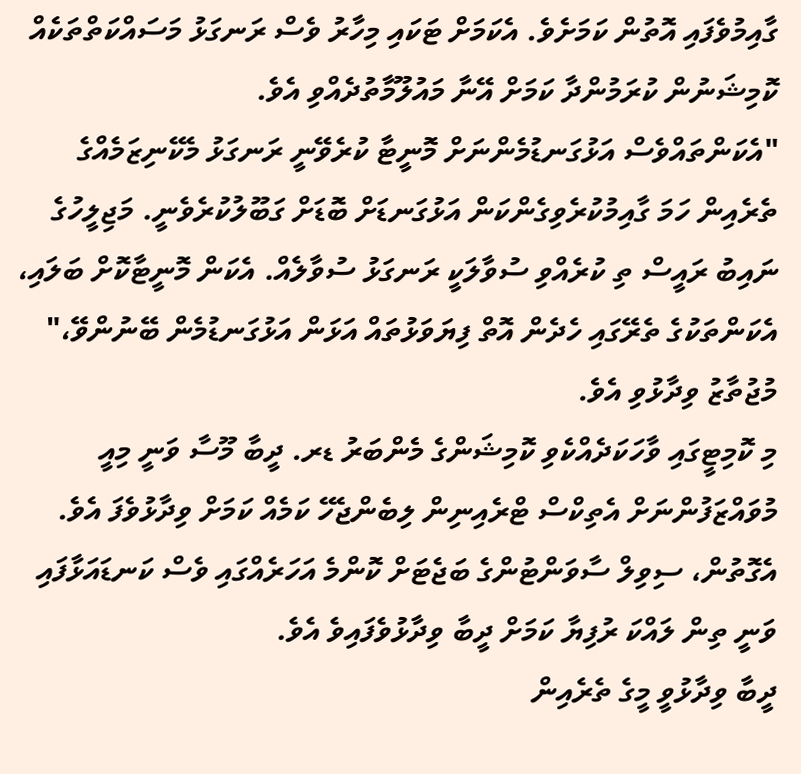ގާއިމުވެފައި އޮތުން ކަމަށެވެ. އެކަމަށް ޓަކައި މިހާރު ވެސް ރަނގަޅު މަސައްކަތްތަކެއް ކޮމިޝަނުން ކުރަމުންދާ ކަމަށް އޭނާ މައުލޫމާތުދެއްވި އެވެ.
"އެކަންތައްވެސް އަޅުގަނޑުމެންނަށް މޮނީޓާ ކުރެވޭނީ ރަނގަޅު މެކޭނިޒަމެއްގެ ތެރެއިން ހަމަ ގާއިމުކުރެވިގެންކަން އަޅުގަނޑަށް ބޮޑަށް ގަބޫލުކުރެވެނީ. މަޖިލީހުގެ ނައިބު ރައީސް ތި ކުރެއްވި ސުވާލަކީ ރަނގަޅު ސުވާލެއް. އެކަން މޮނީޓާކޮށް ބަލައި، އެކަންތަކުގެ ތެރޭގައި ހެދެން އޮތް ފިޔަވަޅުތައް އަޅަން އަޅުގަނޑުމެން ބޭނުންވޭ،" މުޖުތާޒު ވިދާޅުވި އެވެ.
މި ކޮމިޓީގައި ވާހަކަދެއްކެވި ކޮމިޝަންގެ މެންބަރު ޑރ. ދީބާ މޫސާ ވަނީ މިއީ މުވައްޒަފުންނަށް އެތިކްސް ޓްރެއިނިން ލިބެންޖެހޭ ކަމެއް ކަމަށް ވިދާޅުވެފަ އެވެ. އެގޮތުން، ސިވިލް ސާވަންޓުންގެ ބަޖެޓަށް ކޮންމެ އަހަރެއްގައި ވެސް ކަނޑައަޅާފައި ވަނީ ތިން ލައްކަ ރުފިޔާ ކަމަށް ދީބާ ވިދާޅުވެފައިވެ އެވެ.
ދީބާ ވިދާޅުވީ މީގެ ތެރެއިން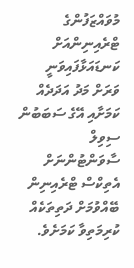މުވައްޒަފުންގެ ޓްރެއިނިންއަށް ކަނޑައަޅާފައިވަނީ ވަރަށް މަދު އަދަދެއް ކަމަށާއި އޭގެ ސަބަބުން ސިވިލް ސާވަންޓުންނަށް އެތިކްސް ޓްރެއިނިން ބޭއްވުމަށް ދަތިތަކެއް ކުރިމަތިވާ ކަމަށެވެ.